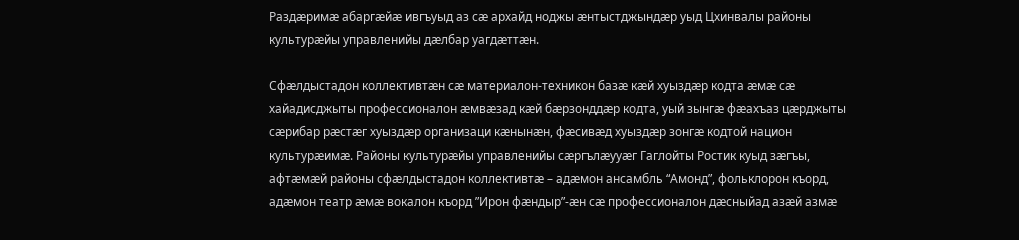Раздæримæ абаргæйæ ивгъуыд аз сæ архайд ноджы æнтыстджындæр уыд Цхинвалы районы культурæйы управленийы дæлбар уагдæттæн.

Сфæлдыстадон коллективтæн сæ материалон-техникон базæ кæй хуыздæр кодта æмæ сæ хайадисджыты профессионалон æмвæзад кæй бæрзонддæр кодта, уый зынгæ фæахъаз цæрджыты сæрибар рæстæг хуыздæр организаци кæнынæн, фæсивæд хуыздæр зонгæ кодтой национ культурæимæ. Районы культурæйы управленийы сæргълæууæг Гаглойты Ростик куыд зæгъы, афтæмæй районы сфæлдыстадон коллективтæ – адæмон ансамбль “Амонд”, фольклорон къорд, адæмон театр æмæ вокалон къорд ”Ирон фæндыр”-æн сæ профессионалон дæсныйад азæй азмæ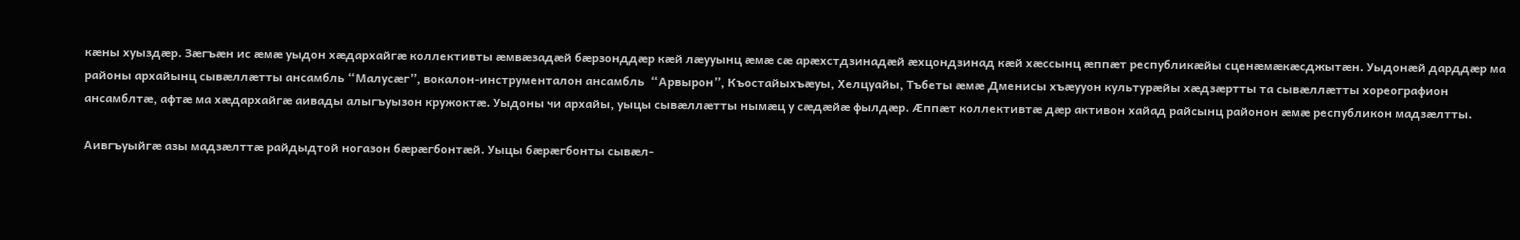кæны хуыздæр. Зæгъæн ис æмæ уыдон хæдархайгæ коллективты æмвæзадæй бæрзонддæр кæй лæууынц æмæ сæ арæхстдзинадæй æхцондзинад кæй хæссынц æппæт республикæйы сценæмæкæсджытæн. Уыдонæй дарддæр ма районы архайынц сывæллæтты ансамбль “Малусæг”, вокалон-инструменталон ансамбль  “Арвырон”, Къостайыхъæуы, Хелцуайы, Тъбеты æмæ Дменисы хъæууон культурæйы хæдзæртты та сывæллæтты хореографион ансамблтæ, афтæ ма хæдархайгæ аивады алыгъуызон кружоктæ. Уыдоны чи архайы, уыцы сывæллæтты нымæц у сæдæйæ фылдæр. Æппæт коллективтæ дæр активон хайад райсынц районон æмæ республикон мадзæлтты.

Аивгъуыйгæ азы мадзæлттæ райдыдтой ногазон бæрæгбонтæй. Уыцы бæрæгбонты сывæл-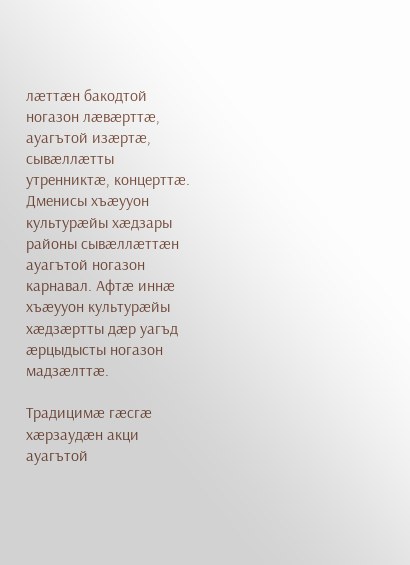лæттæн бакодтой ногазон лæвæрттæ, ауагътой изæртæ, сывæллæтты утренниктæ, концерттæ. Дменисы хъæууон культурæйы хæдзары районы сывæллæттæн ауагътой ногазон карнавал. Афтæ иннæ хъæууон культурæйы хæдзæртты дæр уагъд æрцыдысты ногазон мадзæлттæ.

Традицимæ гæсгæ хæрзаудæн акци ауагътой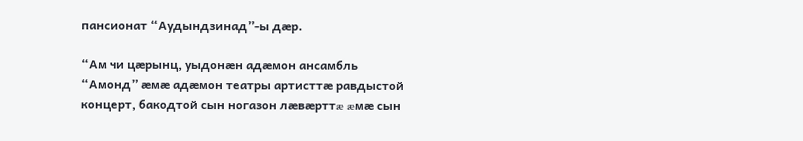пансионат “Аудындзинад”-ы дæр.

“Ам чи цæрынц, уыдонæн адæмон ансамбль “Амонд” æмæ адæмон театры артисттæ равдыстой концерт, бакодтой сын ногазон лæвæрттæ æмæ сын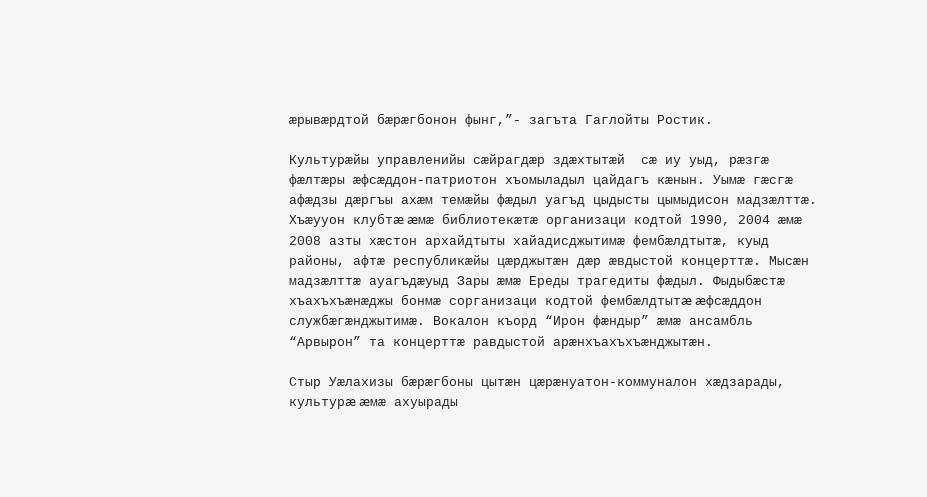æрывæрдтой бæрæгбонон фынг,”- загъта Гаглойты Ростик.

Культурæйы управленийы сæйрагдæр здæхтытæй  сæ иу уыд, рæзгæ фæлтæры æфсæддон-патриотон хъомыладыл цайдагъ кæнын. Уымæ гæсгæ афæдзы дæргъы ахæм темæйы фæдыл уагъд цыдысты цымыдисон мадзæлттæ. Хъæууон клубтæ æмæ библиотекæтæ организаци кодтой 1990, 2004 æмæ 2008 азты хæстон архайдтыты хайадисджытимæ фембæлдтытæ, куыд районы, афтæ республикæйы цæрджытæн дæр æвдыстой концерттæ. Мысæн мадзæлттæ ауагъдæуыд Зары æмæ Ереды трагедиты фæдыл. Фыдыбæстæ хъахъхъæнæджы бонмæ сорганизаци кодтой фембæлдтытæ æфсæддон службæгæнджытимæ. Вокалон къорд “Ирон фæндыр” æмæ ансамбль “Арвырон” та концерттæ равдыстой арæнхъахъхъæнджытæн.

Стыр Уæлахизы бæрæгбоны цытæн цæрæнуатон-коммуналон хæдзарады, культурæ æмæ ахуырады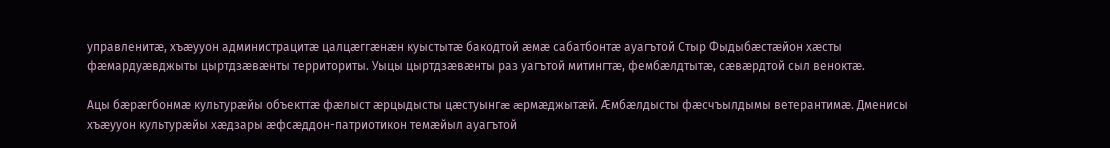управленитæ, хъæууон администрацитæ цалцæггæнæн куыстытæ бакодтой æмæ сабатбонтæ ауагътой Стыр Фыдыбæстæйон хæсты фæмардуæвджыты цыртдзæвæнты территориты. Уыцы цыртдзæвæнты раз уагътой митингтæ, фембæлдтытæ, сæвæрдтой сыл веноктæ.

Ацы бæрæгбонмæ культурæйы объекттæ фæлыст æрцыдысты цæстуынгæ æрмæджытæй. Æмбæлдысты фæсчъылдымы ветерантимæ. Дменисы хъæууон культурæйы хæдзары æфсæддон-патриотикон темæйыл ауагътой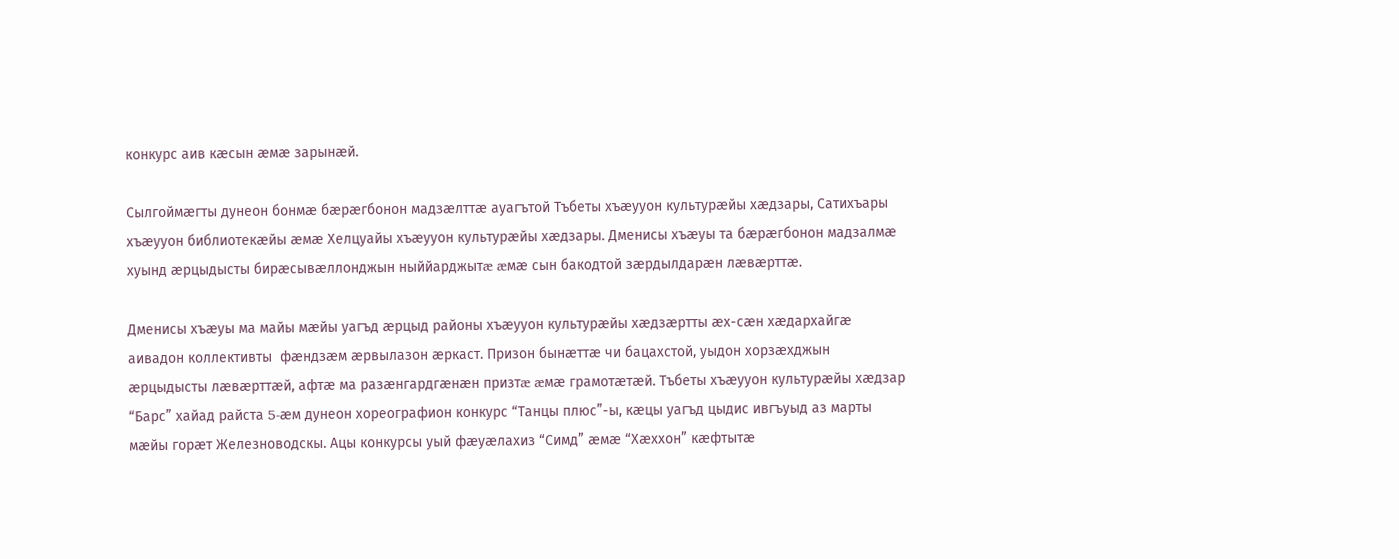конкурс аив кæсын æмæ зарынæй.

Сылгоймæгты дунеон бонмæ бæрæгбонон мадзæлттæ ауагътой Тъбеты хъæууон культурæйы хæдзары, Сатихъары хъæууон библиотекæйы æмæ Хелцуайы хъæууон культурæйы хæдзары. Дменисы хъæуы та бæрæгбонон мадзалмæ хуынд æрцыдысты бирæсывæллонджын ныййарджытæ æмæ сын бакодтой зæрдылдарæн лæвæрттæ.

Дменисы хъæуы ма майы мæйы уагъд æрцыд районы хъæууон культурæйы хæдзæртты æх-сæн хæдархайгæ аивадон коллективты  фæндзæм æрвылазон æркаст. Призон бынæттæ чи бацахстой, уыдон хорзæхджын æрцыдысты лæвæрттæй, афтæ ма разæнгардгæнæн призтæ æмæ грамотæтæй. Тъбеты хъæууон культурæйы хæдзар “Барс” хайад райста 5-æм дунеон хореографион конкурс “Танцы плюс”-ы, кæцы уагъд цыдис ивгъуыд аз марты мæйы горæт Железноводскы. Ацы конкурсы уый фæуæлахиз “Симд” æмæ “Хæххон” кæфтытæ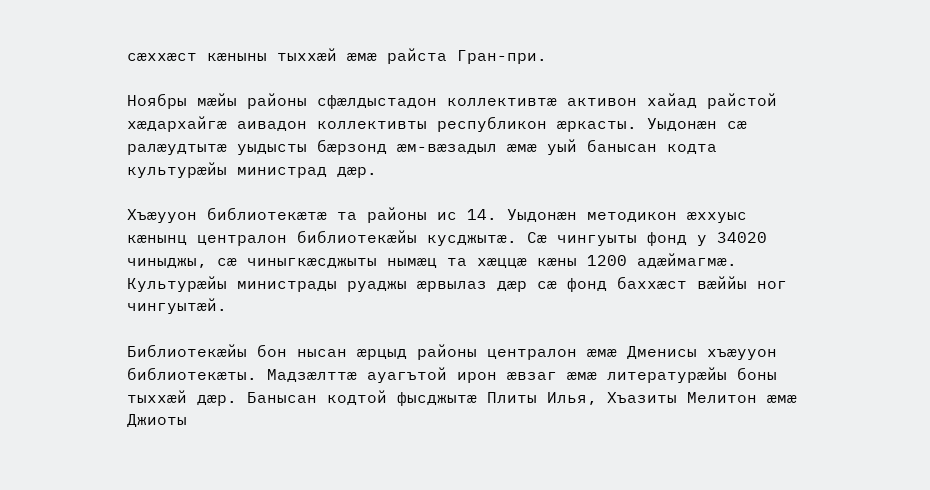сæххæст кæныны тыххæй æмæ райста Гран-при.

Ноябры мæйы районы сфæлдыстадон коллективтæ активон хайад райстой хæдархайгæ аивадон коллективты республикон æркасты. Уыдонæн сæ ралæудтытæ уыдысты бæрзонд æм-вæзадыл æмæ уый банысан кодта культурæйы министрад дæр.

Хъæууон библиотекæтæ та районы ис 14. Уыдонæн методикон æххуыс кæнынц централон библиотекæйы кусджытæ. Сæ чингуыты фонд у 34020 чиныджы, сæ чиныгкæсджыты нымæц та хæццæ кæны 1200 адæймагмæ. Культурæйы министрады руаджы æрвылаз дæр сæ фонд баххæст вæййы ног чингуытæй.

Библиотекæйы бон нысан æрцыд районы централон æмæ Дменисы хъæууон библиотекæты. Мадзæлттæ ауагътой ирон æвзаг æмæ литературæйы боны тыххæй дæр. Банысан кодтой фысджытæ Плиты Илья, Хъазиты Мелитон æмæ Джиоты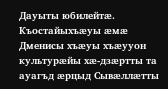Дауыты юбилейтæ. Къостайыхъæуы æмæ Дменисы хъæуы хъæууон культурæйы хæ-дзæртты та ауагъд æрцыд Сывæллæтты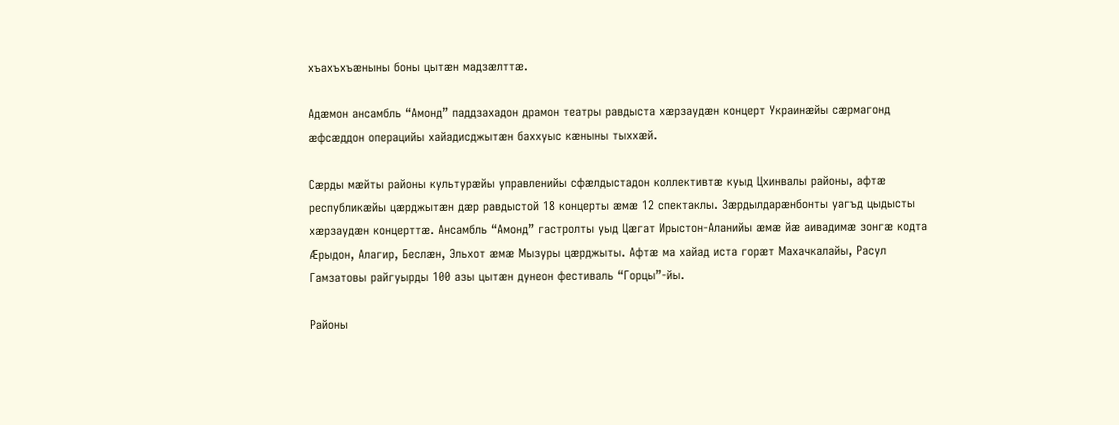хъахъхъæныны боны цытæн мадзæлттæ.

Адæмон ансамбль “Амонд” паддзахадон драмон театры равдыста хæрзаудæн концерт Украинæйы сæрмагонд æфсæддон операцийы хайадисджытæн баххуыс кæныны тыххæй.

Сæрды мæйты районы культурæйы управленийы сфæлдыстадон коллективтæ куыд Цхинвалы районы, афтæ республикæйы цæрджытæн дæр равдыстой 18 концерты æмæ 12 спектаклы. Зæрдылдарæнбонты уагъд цыдысты хæрзаудæн концерттæ. Ансамбль “Амонд” гастролты уыд Цæгат Ирыстон-Аланийы æмæ йæ аивадимæ зонгæ кодта Æрыдон, Алагир, Беслæн, Эльхот æмæ Мызуры цæрджыты. Афтæ ма хайад иста горæт Махачкалайы, Расул Гамзатовы райгуырды 100 азы цытæн дунеон фестиваль “Горцы”-йы.

Районы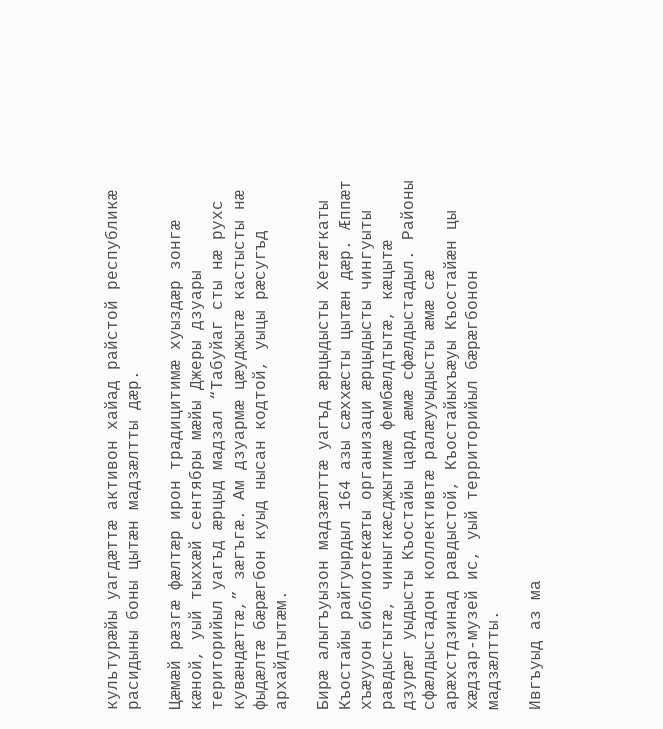культурæйы уагдæттæ активон хайад райстой республикæ расидыны боны цытæн мадзæлтты дæр.

Цæмæй рæзгæ фæлтæр ирон традицитимæ хуыздæр зонгæ кæной, уый тыххæй сентябры мæйы Джеры дзуары територийыл уагъд æрцыд мадзал “Табуйаг сты нæ рухс кувæндæттæ,” зæгъгæ. Ам дзуармæ цæуджытæ кастысты нæ фыдæлтæ бæрæгбон куыд нысан кодтой, уыцы рæсугъд архайдтытæм.

Бирæ алыгъуызон мадзæлттæ уагъд æрцыдысты Хетæгкаты Къостайы райгуырдыл 164 азы сæххæсты цытæн дæр. Æппæт хъæууон библиотекæты организаци æрцыдысты чингуыты равдыстытæ, чиныгкæсджытимæ фембæлдтытæ, кæцытæ дзурæг уыдысты Къостайы цард æмæ сфæлдыстадыл. Районы сфæлдыстадон коллективтæ ралæууыдысты æмæ сæ арæхстдзинад равдыстой, Къостайыхъæуы Къостайæн цы хæдзар-музей ис, уый территорийыл бæрæгбонон мадзæлтты.

Ивгъуыд аз ма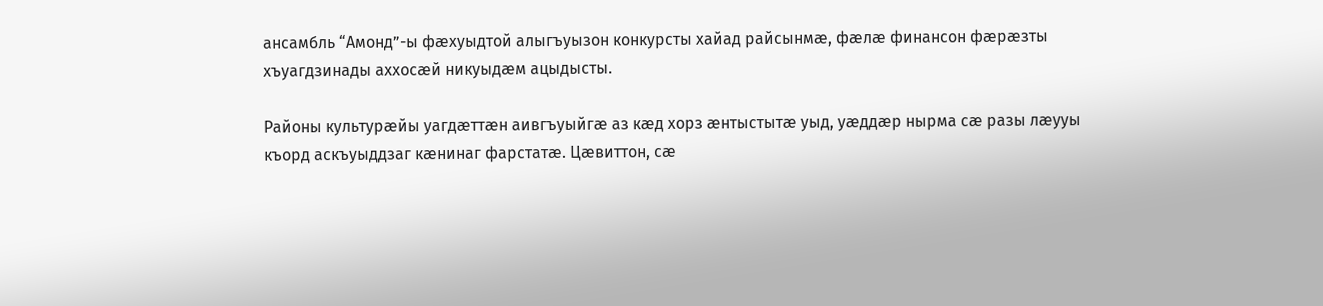ансамбль “Амонд”-ы фæхуыдтой алыгъуызон конкурсты хайад райсынмæ, фæлæ финансон фæрæзты хъуагдзинады аххосæй никуыдæм ацыдысты.

Районы культурæйы уагдæттæн аивгъуыйгæ аз кæд хорз æнтыстытæ уыд, уæддæр нырма сæ разы лæууы къорд аскъуыддзаг кæнинаг фарстатæ. Цæвиттон, сæ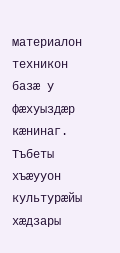материалон техникон базæ у фæхуыздæр кæнинаг. Тъбеты хъæууон культурæйы хæдзары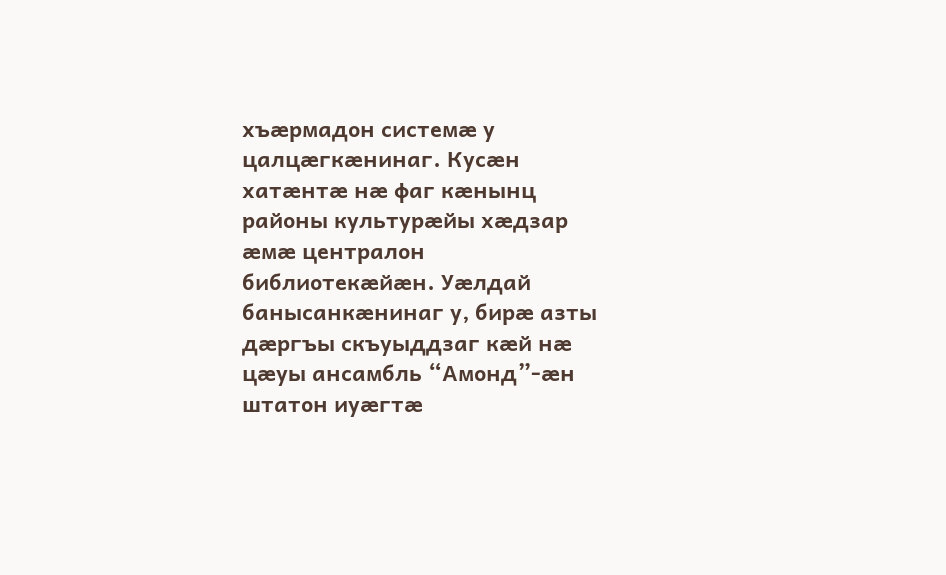хъæрмадон системæ у цалцæгкæнинаг. Кусæн хатæнтæ нæ фаг кæнынц районы культурæйы хæдзар æмæ централон библиотекæйæн. Уæлдай банысанкæнинаг у, бирæ азты дæргъы скъуыддзаг кæй нæ цæуы ансамбль “Амонд”-æн штатон иуæгтæ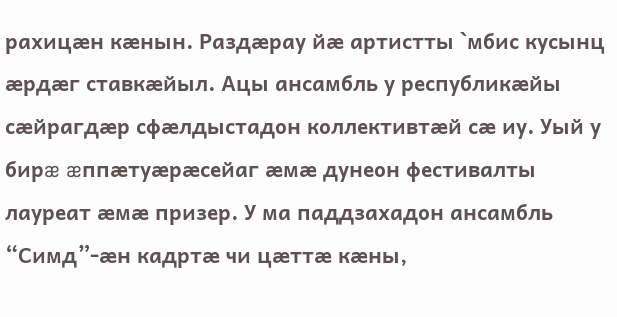рахицæн кæнын. Раздæрау йæ артистты `мбис кусынц æрдæг ставкæйыл. Ацы ансамбль у республикæйы сæйрагдæр сфæлдыстадон коллективтæй сæ иу. Уый у бирæ æппæтуæрæсейаг æмæ дунеон фестивалты лауреат æмæ призер. У ма паддзахадон ансамбль “Симд”-æн кадртæ чи цæттæ кæны,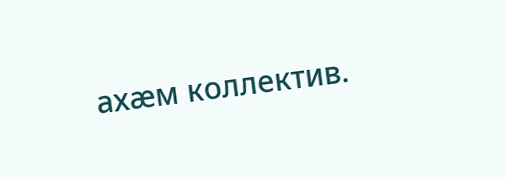ахæм коллектив.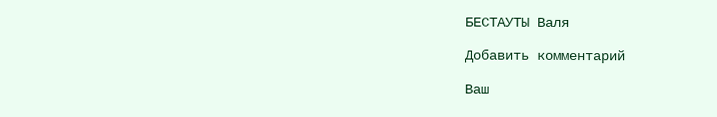БЕСТАУТЫ Валя

Добавить комментарий

Ваш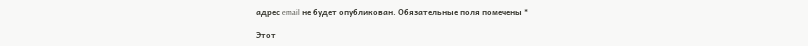адрес email не будет опубликован. Обязательные поля помечены *

Этот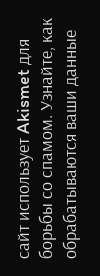сайт использует Akismet для борьбы со спамом. Узнайте, как обрабатываются ваши данные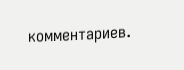комментариев.